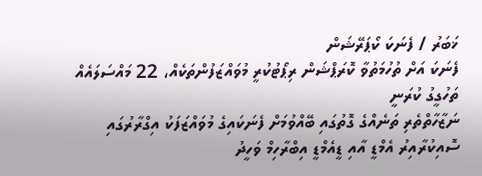ޚަބަރު / ފެނަކަ ކޯޕަރޭޝަން
ފެނަކަ އަށް ތުހުމަތުވާ ކޮރަޕްޝަން ރިޕޯޓުކުރީ މުވައްޒަފުންތަކެއް، 22 މައްސަލައެއް ތަހުގީގު ކުރަނީ
ނަޒާހާތްތެރި ތަނެއްގެ ގޮތުގައި ބޭއްވުމަށް ފެނަކައިގެ މުވައްޒަފަކު އިގްރާރުގައި ސޮއިކުރާއިރު އެމްޑީ އާއި ޑީއެމްޑީ އިބްރާހިމް ވަހީދު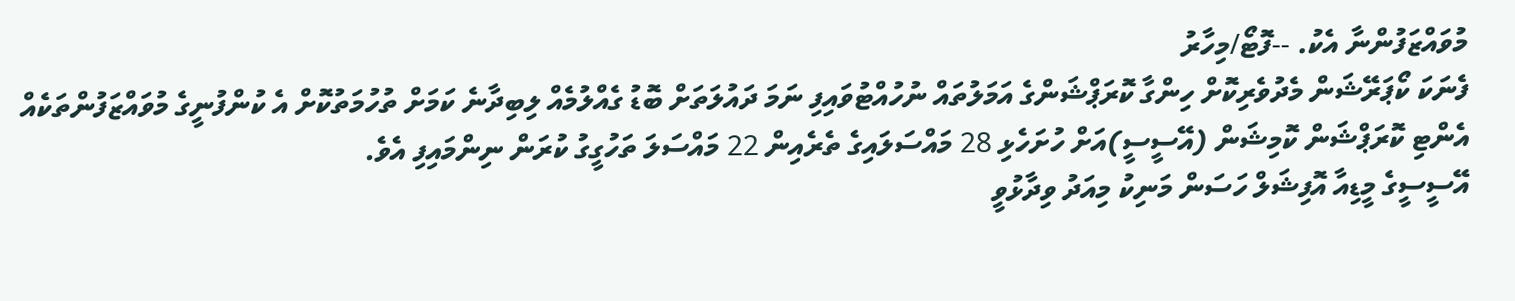މުވައްޒަފުންނާ އެކު. --ފޮޓޯ/މިހާރު
ފެނަކަ ކޯޕަރޭޝަން މެދުވެރިކޮށް ހިންގާ ކޮރަޕްޝަންގެ އަމަލުތައް ނުހުއްޓުވައިފި ނަމަ ދައުލަތަށް ބޮޑު ގެއްލުމެއް ލިބިދާނެ ކަމަށް ތުހުމަތުކޮށް އެ ކުންފުނީގެ މުވައްޒަފުންތަކެއް އެންޓި ކޮރަޕްޝަން ކޮމިޝަން (އޭސީސީ)އަށް ހުށަހެޅި 28 މައްސަލައިގެ ތެރެއިން 22 މައްސަލަ ތަހުގީގު ކުރަން ނިންމައިފި އެވެ.
އޭސީސީގެ މީޑިއާ އޮފިޝަލް ހަސަން މަނިކު މިއަދު ވިދާޅުވީ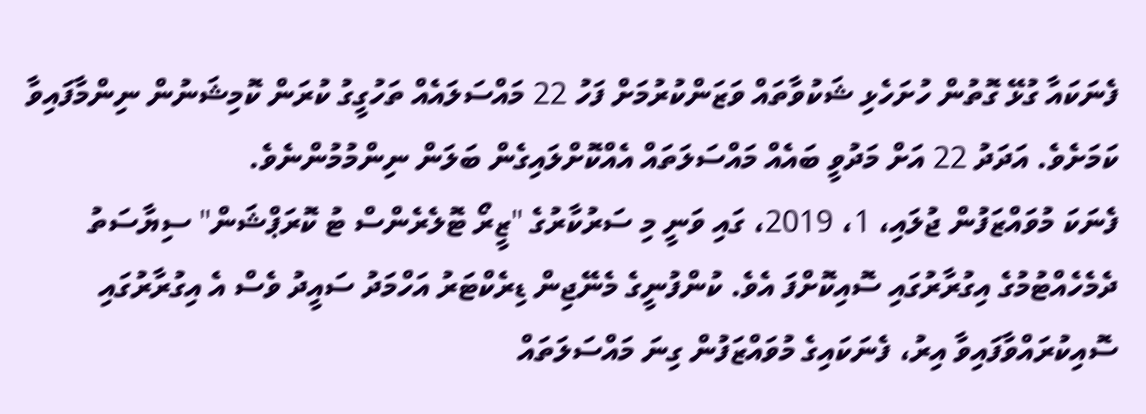ފެނަކައާ ގުޅޭ ގޮތުން ހުށަހެޅި ޝަކުވާތައް ވަޒަންކުރުމަށް ފަހު 22 މައްސަލައެއް ތަހުގީގު ކުރަން ކޮމިޝަނުން ނިންމާފައިވާ ކަމަށެވެ. އަދަދު 22 އަށް މަދުވީ ބައެއް މައްސަލަތައް އެއްކޮށްލައިގެން ބަލަން ނިންމުމުންނެވެ.
ފެނަކަ މުވައްޒަފުން ޖުލައި، 1، 2019، ގައި ވަނީ މި ސަރުކާރުގެ "ޒީރޯ ޓޮލެރެންސް ޓު ކޮރަޕްޝަން" ސިޔާސަތު ދެމެހެއްޓުމުގެ އިގުރާރުގައި ސޮއިކޮށްފަ އެވެ. ކުންފުނީގެ މެނޭޖިން ޑިރެކްޓަރު އަހްމަދު ސައީދު ވެސް އެ އިގުރާރުގައި ސޮއިކުރައްވާފައިވާ އިރު، ފެނަކައިގެ މުވައްޒަފުން ގިނަ މައްސަލަތައް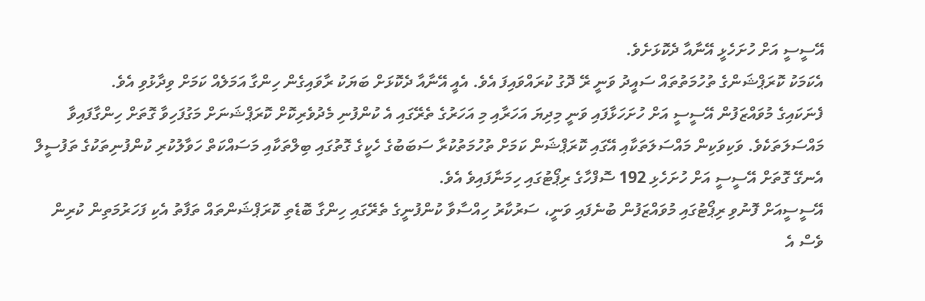އޭސީސީ އަށް ހުށަހެޅީ އޭނާއާ ދެކޮޅަށެވެ.
އެކަމަކު ކޮރަޕްޝަންގެ ތުހުމަތުތައް ސައީދު ވަނީ ރޭ ދޮގު ކުރައްވައިފަ އެވެ. އެއީ އޭނާއާ ދެކޮޅަށް ބަޔަކު ރާވައިގެން ހިންގާ އަމަލެއް ކަމަށް ވިދާޅުވި އެވެ.
ފެނަކައިގެ މުވައްޒަފުން އޭސީސީ އަށް ހުށަހަޅާފައި ވަނީ މިދިޔަ އަހަރާއި މި އަހަރުގެ ތެރޭގައި އެ ކުންފުނި މެދުވެރިކޮށް ކޮރަޕްޝަނަށް މަގުފަހިވާ ގޮތަށް ހިންގާފައިވާ މައްސަލަތަކެވެ. ވަކިވަކިން މައްސަލަތަކާއި އޭގައި ކޮރަޕްޝަން ކަމަށް ތުހުމަތުކުރާ ސަބަބުގެ ހެކީގެ ގޮތުގައި ބިލްތަކާއި މަސައްކަތް ހަވާލުކުރި ކުންފުނިތަކުގެ ތަފުސީލް އެނގޭ ގޮތަށް އޭސީސީ އަށް ހުށަހެޅި 192 ސޮފްހާގެ ރިޕޯޓުގައި ހިމަނާފައިވެ އެވެ.
އޭސީސީއަށް ފޮނުވި ރިޕޯޓުގައި މުވައްޒަފުން ބުނެފައި ވަނީ، ސަރުކާރު ހިއްސާވާ ކުންފުނީގެ ތެރޭގައި ހިންގާ ބޮޑެތި ކޮރަޕްޝަންތައް ތަފާތު އެކި ފަހަރުމަތިން ކުރިން ވެސް އެ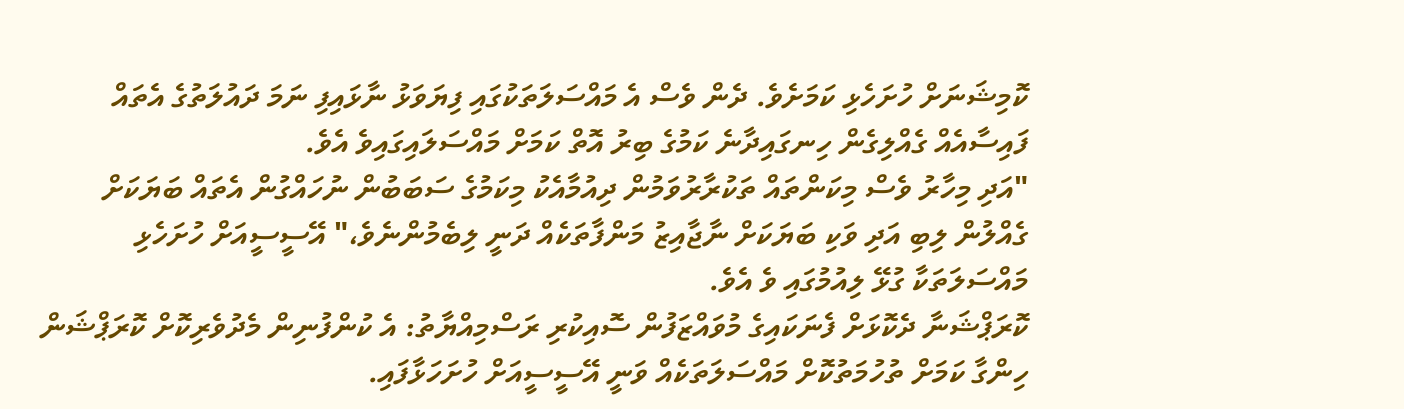ކޮމިޝަނަށް ހުށަހެޅި ކަމަށެވެ. ދެން ވެސް އެ މައްސަލަތަކުގައި ފިޔަވަޅު ނާޅައިފި ނަމަ ދައުލަތުގެ އެތައް ފައިސާއެއް ގެއްލިގެން ހިނގައިދާނެ ކަމުގެ ބިރު އޮތް ކަމަށް މައްސަލައިގައިވެ އެވެ.
"އަދި މިހާރު ވެސް މިކަންތައް ތަކުރާރުވަމުން ދިއުމާއެކު މިކަމުގެ ސަބަބުން ނުހައްގުން އެތައް ބަޔަކަށް ގެއްލުން ލިބި އަދި ވަކި ބަޔަކަށް ނާޖާއިޒު މަންފާތަކެއް ދަނީ ލިބެމުންނެވެ،" އޭސީސީއަށް ހުށަހެޅި މައްސަލަތަކާ ގުޅޭ ލިއުމުގައި ވެ އެވެ.
ކޮރަޕްޝަނާ ދެކޮޅަށް ފެނަކައިގެ މުވައްޒަފުން ސޮއިކުރި ރަސްމިއްޔާތު: އެ ކުންފުނިން މެދުވެރިކޮށް ކޮރަޕްޝަން ހިންގާ ކަމަށް ތުހުމަތުކޮށް މައްސަލަތަކެއް ވަނީ އޭސީސީއަށް ހުށަހަޅާފައި.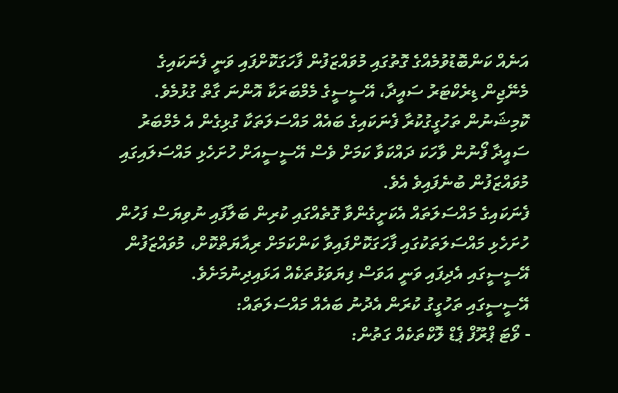އަނެއް ކަންބޮޑުވުމެއްގެ ގޮތުގައި މުވައްޒަފުން ފާހަގަކޮށްފައި ވަނީ ފެނަކައިގެ މެނޭޖިން ޑިރެކްޓަރު ސައީދާ، އޭސީސީގެ މެމްބަރަކާ އޮންނަ ގާތް ގުޅުމެވެ. ކޮމިޝަނުން ތަހުގީގުކުރާ ފެނަކައިގެ ބައެއް މައްސަލަތަކާ ގުޅިގެން އެ މެމްބަރު ސައީދާ ފޯނުން ވާހަކަ ދައްކަވާ ކަމަށް ވެސް އޭސީސީއަށް ހުށަހެޅި މައްސަލައިގައި މުވައްޒަފުން ބުނެފައިވެ އެވެ.
ފެނަކައިގެ މައްސަލަތައް އެކަށީގެންވާ ގޮތެއްގައި ކުރިން ބަލާފައި ނުވިޔަސް ފަހުން ހުށަހެޅި މައްސަލަތަކުގައި ފާހަގަކޮށްފައިވާ ކަންކަމަށް ރިއާޔަތްކޮށް، މުވައްޒަފުން އޭސީސީގައި އެދިފައި ވަނީ އަވަސް ފިޔަވަޅުތަކެއް އަޅައިދިނުމަށެވެ.
އޭސީސީގައި ތަހުގީގު ކުރަން އެދުނު ބައެއް މައްސަލަތައް:
- ވޯޓަ ޕްރޫފް ޕެޑް ލޮކްތަކެއް ގަތުން: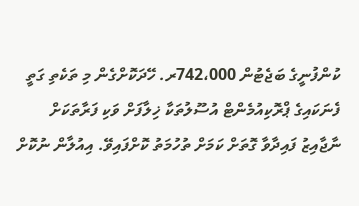ކުންފުނީގެ ބަޖެޓުން 742،000ރ. ހޭދަކޮށްގެން މި ތަކެތި ގަތީ ފެނަކައިގެ ޕްރޮކިއުމެންޓް އުސޫލުތަކާ ޚިލާފަށް ވަކި ފަރާތަކަށް ނާޖާއިޒު ފައިދާވާ ގޮތަށް ކަމަށް ތުހުމަތު ކޮށްފައިވޭ. އިއުލާން ނުކޮށް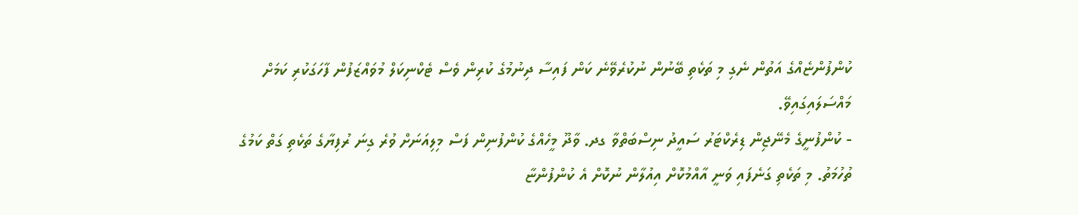ކުންފުންޏެއްގެ އަތުން ނެގި މި ތަކެތި ބޭނުން ނުކުރެވޭނެ ކަން ފައިސާ ދިނުމުގެ ކުރިން ވެސް ޓެކްނިކަލް މުވައްޒަފުން ފާހަގަކުރި ކަމަށް މައްސަލައިގައިވޭ.
- ކުންފުނީގެ މެނޭޖިން ޑިރެކްޓަރު ސައީދު ނިސްބަތްވާ ގދ. ވާދޫ މީހެއްގެ ކުންފުނިން ފަސް މިލިއަނަށް ވުރެ ގިނަ ރުފިޔާގެ ތަކެތި ގަތް ކަމުގެ ތުހުމަތު. މި ތަކެތި ގަނެފައި ވަނީ އާއްމުކޮށް އިއުލާން ނުކޮށް އެ ކުންފުންޏާ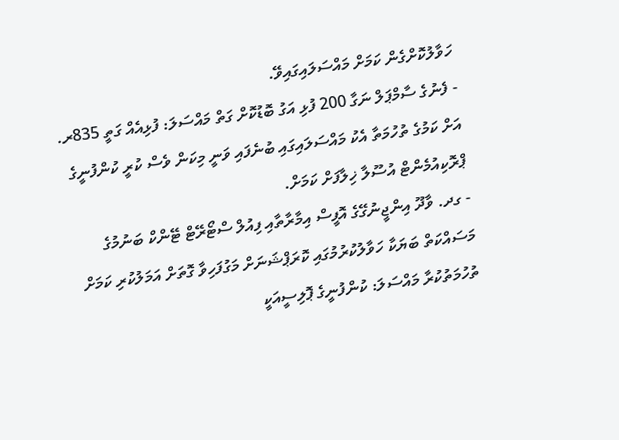ހަވާލުކޮށްގެން ކަމަށް މައްސަލައިގައިވޭ.
- ފެނުގެ ސާމްޕަލް ނަގާ 200 ފުޅި އަގު ބޮޑުކޮށް ގަތް މައްސަލަ: ފުޅިއެއް ގަތީ 835ރ. އަށް ކަމުގެ ތުހުމަތާ އެކު މައްސަލައިގައި ބުނެފައި ވަނީ މިކަން ވެސް ކުރީ ކުންފުނީގެ ޕްރޮކިއުމެންޓް އުސޫލާ ޚިލާފަށް ކަމަށް.
- ގދ. ވާދޫ އިންޖީނުގޭގެ އޮފީސް އިމާރާތާއި ފިއުލް ސްޓޯރޭޓް ޓޭންކް ބަނުމުގެ މަސައްކަތް ބަޔަކާ ހަވާލުކުރުމުގައި ކޮރަޕްޝަނަށް މަގުފަހިވާ ގޮތަށް އަމަލުކުރި ކަމަށް ތުހުމަތުކުރާ މައްސަލަ: ކުންފުނީގެ ޕޮލިސީއަކީ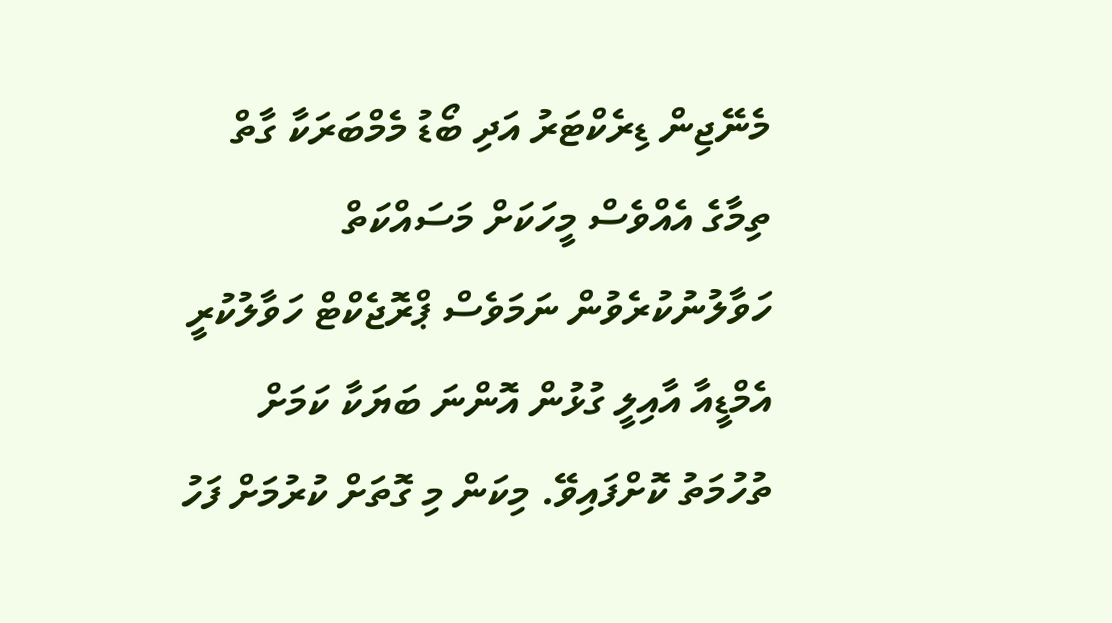މެނޭޖިން ޑިރެކްޓަރު އަދި ބޯޑު މެމްބަރަކާ ގާތް ތިމާގެ އެއްވެސް މީހަކަށް މަސައްކަތް ހަވާލުނުކުރެވުން ނަމަވެސް ޕްރޮޖެކްޓް ހަވާލުކުރީ އެމްޑީއާ އާއިލީ ގުޅުން އޮންނަ ބަޔަކާ ކަމަށް ތުހުމަތު ކޮށްފައިވޭ. މިކަން މި ގޮތަށް ކުރުމަށް ފަހު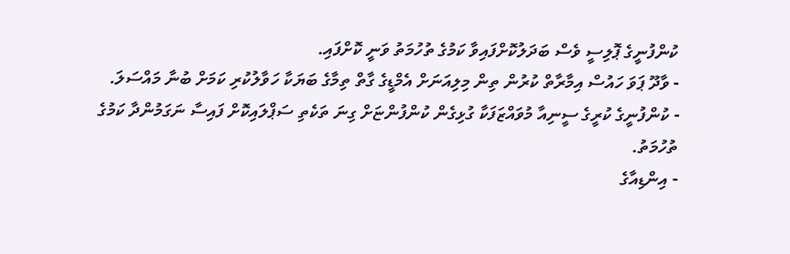ކުންފުނީގެ ޕޮލިސީ ވެސް ބަދަލުކޮށްފައިވާ ކަމުގެ ތުހުމަތު ވަނީ ކޮށްފައި.
- ވާދޫ ޕަވަ ހައުސް އިމާރާތް ކުރުން ތިން މިލިއަނަށް އެމްޑީގެ ގާތް ތިމާގެ ބަޔަކާ ހަވާލުކުރި ކަމަށް ބުނާ މައްސަލަ.
- ކުންފުނީގެ ކުރީގެ ސީނިއާ މުވައްޒަފަކާ ގުޅިގެން ކުންފުންޏަށް ގިނަ ތަކެތި ސަޕްލައިކޮށް ފައިސާ ނަގަމުންދާ ކަމުގެ ތުހުމަތު.
- އިންޑިއާގެ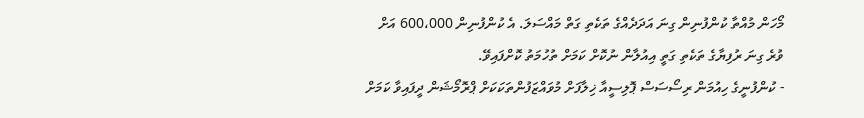މޯހަން މުއްތާ ކުންފުނިން ގިނަ އަދަދެއްގެ ތަކެތި ގަތް މައްސަލަ. އެ ކުންފުނިން 600،000 އަށް ވުރެ ގިނަ ރުފިޔާގެ ތަކެތި ގަތީ އިއުލާން ނުކޮށް ކަމަށް ތުހުމަތު ކޮށްފައިވޭ.
- ކުންފުނީގެ ހިއުމަން ރިސޯސަސް ޕޮލިސީއާ ޚިލާފަށް މުވައްޒަފުންތަކަކަށް ޕްރޮމޯޝަން ދީފައިވާ ކަމަށް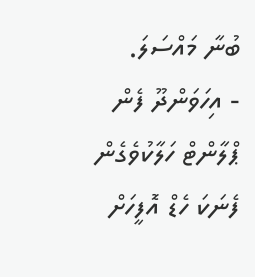ބުނާ މައްސަލަ.
- އިހަވަންދޫ ފެން ޕްލާންޓް ހަލާކުވެގެން ފެނަކަ ހެޑް އޮފީހަށް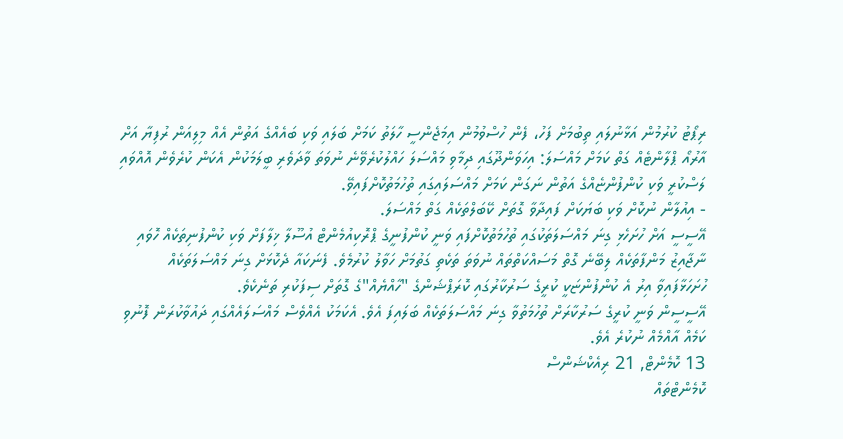ރިޕޯޓު ކުރުމުން އަޅާނުލައި ތިބުމަށް ފަހު، ފެން ހުސްވުމުން އިމަޖެންސީ ހާލަތު ކަމަށް ބަލައި ވަކި ބައެއްގެ އަތުން އެއް މިލިއަން ރުފިޔާ އަށް އާރުއޯ ޕްލާންޓެއް ގަތް ކަމަށް މައްސަލަ: އިހަވަންދޫގައި ދިމާވި މައްސަލަ ހައްލުކުރެވޭނެ ނުވަތަ ވާދަވެރި ބީލަމަކުން އެކަން ކުރެވެން އޮއްވައި ލަސްކުރީ ވަކި ކުންފުންޏެއްގެ އަތުން ނަގަން ކަމަށް މައްސަލައިގައި ތުހުމަތުކޮށްފައިވޭ.
- އިއުލާން ނުކޮށް ވަކި ބަޔަކަށް ފައިދާވާ ގޮތަށް ކޭބަލްތަކެއް ގަތް މައްސަލަ.
އޭސީސީ އަށް ހުށަހެޅި ގިނަ މައްސަލަތަކުގައި ތުހުމަތުކޮށްފައި ވަނީ ކުންފުނީގެ ޕްރޮކިއުމެންޓް އުސޫލާ ޚިލާފަށް ވަކި ކުންފުނިތަކެއް ހޮވައި ނާޖާއިޒު މަންފާތަކެއް ލިބޭނެ ގޮތް މަސައްކަތްތައް ނުވަތަ ތަކެތި ގަތުމަށް ހަވާލު ކުރުމެވެ. ފެނަކައާ ދެކޮޅަށް ގިނަ މައްސަލަތަކެއް ހުށަހަޅާފައިވާ އިރު އެ ކުންފުންޏަކީ ކުރީގެ ސަރުކާރުގައި ކޮރަޕްޝަންގެ "ހާއްޔެއް"ގެ ގޮތަށް ސިފަކުރި ތަނެކެވެ.
އޭސީސީން ވަނީ ކުރީގެ ސަރުކާރަށް ތުހުމަތުވާ ގިނަ މައްސަލަތަކެއް ބަލައިފަ އެވެ. އެކަމަކު އެއްވެސް މައްސަލައެއްގައި ދައުވާކުރަން ފޮނުވި ކަމެއް އާއްމެއް ނުކުރެ އެވެ.
13 ކޮމެންޓް, 21 ރިއެކްޝަންސް
ކޮމެންޓްތައް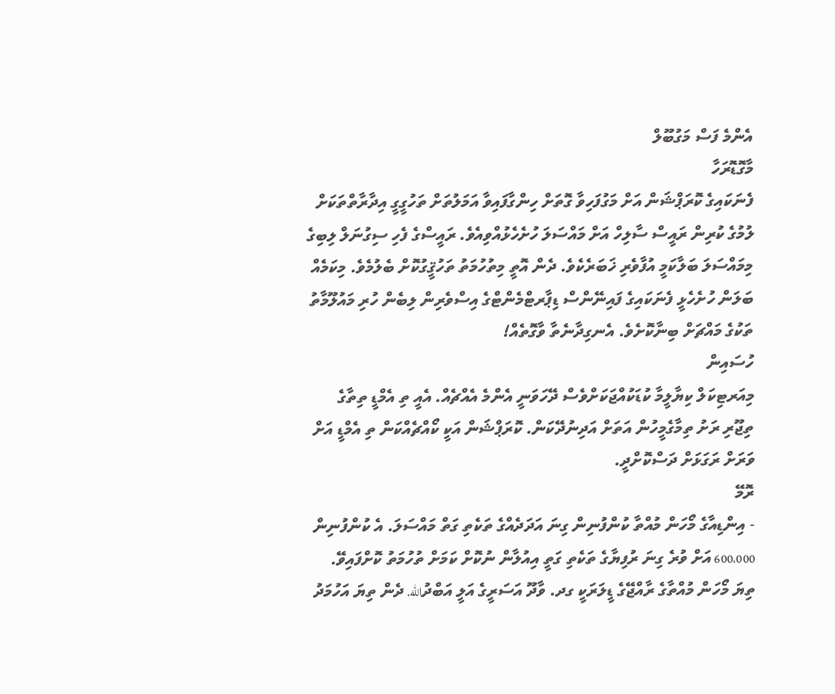އެންމެ ފަސް މަގުބޫލް
މާގޮޑޮރަހާ
ފެނަކައިގެ ކޮރަޕްޝަން އަށް މަގުފަހިވާ ގޮތަށް ހިންގާފައިވާ އަމަލުތަށް ތަހުގީގީ އިދާރާތްތަކަށް ލުމުގެ ކުރިން ރައީސް ސާލިހް އަށް މައްސަލަ ހުށެހެޅުއްވިއެވެ. ރައީސްގެ ފެހި ސިގުނަލް ލިބިގެ މިމައްސަލަ ބަލާކަމީ އުފާވެރި ޚަބަރެކެވެ. ދެން އޮތީ މިތުހުމަތު ތަހުޤީގުކޮށް ބެލުމެވެ. މިކަމެއް ބަލަން ހުށެހެޅީ ފެނަކައިގެ ފައިނޭންސް ޑިޕާރޓްމެންޓްގެ އިސްވެރިން ލިބެން ހުރި މައުލޫމާތު ތަކުގެ މައްޗަށް ބިނާކޮށެވެ. އެނގިދާނެތާ ވާގޮތެއް!
ހުސައިން
މިއަރޓިކަލް ކިޔާލީމާ ކުޑަކުއްޖަކަށްވެސް ދޭހަވަނީ އެންމެ އެއްޗެއް. އެއީ ތި އެމްޑީ ތިތާގެ ތިޖޫރި ރަށު ތިމާގެމީހުން އަތަށް އަދިނުދޭކަން. ކޮރަޕްޝަން އަކީ ކޯއްޗެއްކަން ތި އެމްޑީ އަށް ވަރަށް ރަގަޅަށް ދަސްކޮށްދީ.
ރޮމޭ
- އިންޑިއާގެ މޯހަން މުއްތާ ކުންފުނިން ގިނަ އަދަދެއްގެ ތަކެތި ގަތް މައްސަލަ. އެ ކުންފުނިން 600،000 އަށް ވުރެ ގިނަ ރުފިޔާގެ ތަކެތި ގަތީ އިއުލާން ނުކޮށް ކަމަށް ތުހުމަތު ކޮށްފައިވޭ. ތިޔަ މޯހަން މުއްތާގެ ރާއްޖޭގެ ޑީލަރަކީ ގދ. ވާދޫ އަސަރީގެ އަލީ އަބްދުالله. ދެން ތިޔަ އަހުމަދު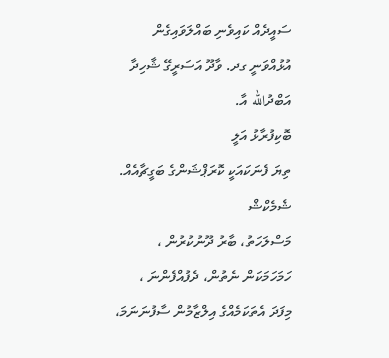ސައީދެއް ކައިވެނި ބައްލަވައިގެން އުޅުއްވަނީ ގދ. ވާދޫ އަސަރީގޭ ޝާހިދާ އަބްދުالله އާ.
ބޮކިފުރާޅު އަލީ
ތިޔަ ފެނަކައަކީ ކޮރަޕްޝަންގެ ބަގީޗާއެއް.
ޝެމެކްޝް
މަސްލަހަތު، ބާރު ދޫނުކުރުން ، ހަމަހަމަކަން ނެތުން، ދެފުއްފެންނަ ، މިފަދަ އެތަކަމެއްގެ އިލްޒާމުން ސާފުނަނަމަ،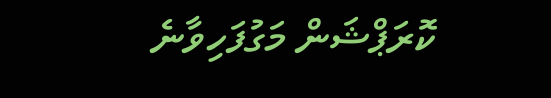ކޮރަޕްޝަން މަގުފަހިވާނެ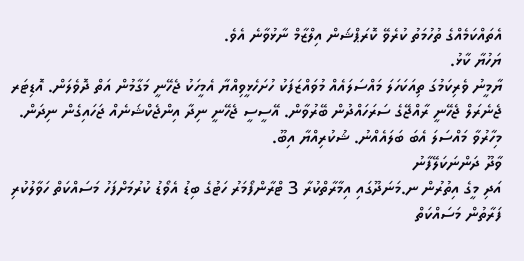އެތައްކަމެއްގެ ތުހުމަތު ކުރެވޭ ކޮރަޕްޝަން އިލްޒާމް ނާޅުވާނެ އެވެ.
ޔަހުޔާ ކާޅު.
ޔާމީނު ވެރިކަމުގަ ތިއަކަހަލަ މައްސަލައެއް މުވައްޒަފަކު ހުށަހެޅީވިއްޔާ އެމީހަކު ޖެހޭނީ މަގާމުން އަތް ދޮވެލަން. އޮޑިޓަރ ޖެނެރަލް ޖެހޭނީ ރާއްޖޭގެ ސަރަހައްދުން ބޭރުވާން. އޭސީސީ ޖެހޭނީ ނިދާ އިންޖެކްޝަނެއް ޖަހައިގެން ނިދަން. މިހާރުވާ މައްސަލަ އެބަ ބަލައެއްނު. ޝުކުރިއްޔާ އިބޫ.
ވާދޫ ދަންނަކަލޭފާނު
އަދި މީގެ އިތުރުން ނ.މަނަދޫގައި އިމާރާތްކުރާ 3 ޓްރާންފޯމަރު ހަޓުގެ ބިޑު އެވޯޑު ކުރުމަށްފަހު މަސައްކަތް ހަވާލުކުރި ފަރާތުން މަސައްކަތް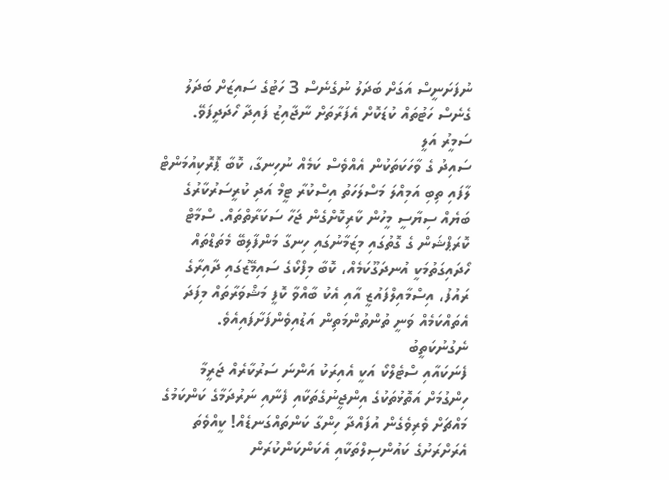ނުފަށަނީސް އަގަށް ބަދަލު ނުގެނެސް 3 ހަޓުގެ ސައިޒަށް ބަދަލު ގެނެސް ހަޓުތައް ކުޑަކޮށް އެފަރާތަށް ނާޖާއިޒު ފައިދާ ހޯދަދީފަވޭ.
ސަމީރު އަލީ
ސައިދު ގެ ވާހަކަތަކުން އެއްވެސް ކަމެއް ނުހިނގާ، ކޮބާ ޕޮރޮކިއުމަންޓް ލާފައި ތިބި އަމިއްލަ މަސްލަހަތު އިސްކުރާ ޓީމް އަދި ކުރީސަރުކާރުގެ ބަޔެއް ސިޔާސީ މީހުން ކާރިކޮށްގެން ޖަހާ ސަކަރާތްތައް. ސްމާޓް ކޮރަޕްޝަން ގެ ގޮތުގައި މިޒަމާނުގައި ހިނގާ މަންފާލިބޭ މެތަޑްތައް ހޯދައިގަތުމަކީ އުނދަގޫކަމެއް، ކޮބާ މިފްކޯގެ ސައިމޭޒުގައި ދާއިރާގެ ރައުފު، އިސްމާއިލްފައުޒީ އާއި އެކު ބާއްވާ ކޮފީ މަޝްވަރާތައް މިފަދަ އެތައްކަމެއް ވަނީ ތުންތުންމަތިން އަޑުއިވެންފަށާފައިއެވެ.
ނެގުނުކަތީބު
ފެނަކައާއި ސްޓެލްކޯ އަކީ އެއިރަކު އަންނަ ސަރުކާރެއް ޖަރީމާ ހިންގުމަށް އަތޮޅުތަކުގެ އިންޖީނުގެތަކާއި ފެނާއި ނަރުދަމާގެ ކަންކަމުގެ މައްޗަށް ވެރިވެގެން އުފައްދާ ހިންގާ ކަންތައްގަނޑެއް! ކީއްވެތަ އެރަށްރަށުގެ ކައުންސިލްތަކާއި އެކަންކަންކުރަން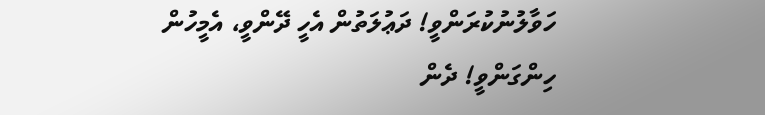ހަވާލުނުކުރަންވީ! ދަޢުލަތުން އެހީ ދޭންވީ، އެމީހުން ހިންގަންވީ! ދެން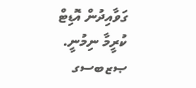ގަވާއިދުން އޮޑިޓް ކުރީމާ ނިމުނީ.
ޞޒބސގ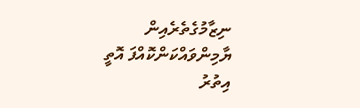ނިޒާމުގެތެރެއިން ޔާމިންވައްކަންކޮއްފަ އޮތީ
އިތުރު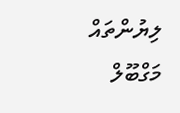ލިޔުންތައް
މަގްބޫލް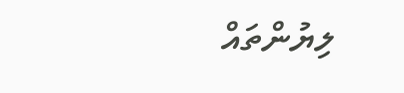ލިޔުންތައް